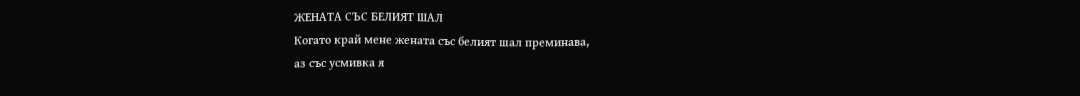ЖЕНАТА СЪС БЕЛИЯТ ШАЛ
Когато край мене жената със белият шал преминава,
аз със усмивка я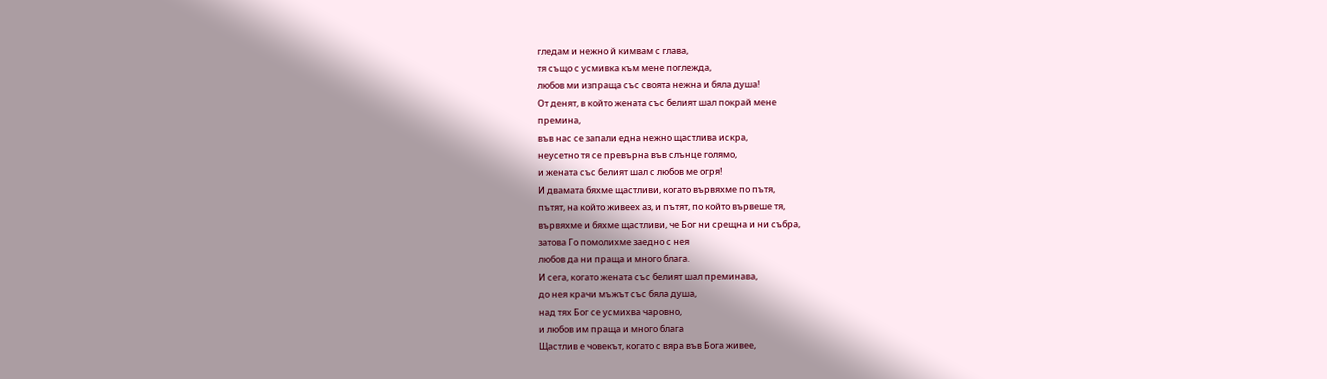гледам и нежно й кимвам с глава,
тя също с усмивка към мене поглежда,
любов ми изпраща със своята нежна и бяла душа!
От денят, в който жената със белият шал покрай мене
премина,
във нас се запали една нежно щастлива искра,
неусетно тя се превърна във слънце голямо,
и жената със белият шал с любов ме огря!
И двамата бяхме щастливи, когато вървяхме по пътя,
пътят, на който живеех аз, и пътят, по който вървеше тя,
вървяхме и бяхме щастливи, че Бог ни срещна и ни събра,
затова Го помолихме заедно с нея
любов да ни праща и много блага.
И сега, когато жената със белият шал преминава,
до нея крачи мъжът със бяла душа,
над тях Бог се усмихва чаровно,
и любов им праща и много блага
Щастлив е човекът, когато с вяра във Бога живее,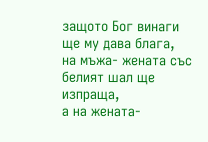защото Бог винаги ще му дава блага,
на мъжа- жената със белият шал ще изпраща,
а на жената-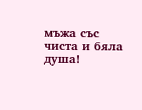мъжа със чиста и бяла душа!